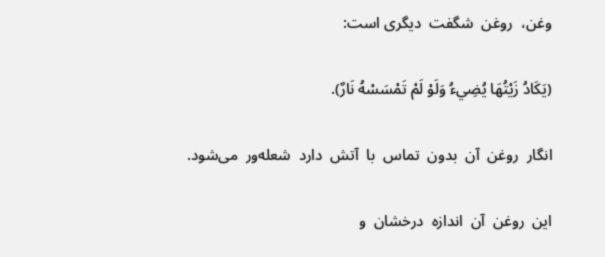وغن‌،  روغن  شگفت  دیگری است:

(يَكَادُ زَيْتُهَا يُضِيءُ وَلَوْ لَمْ تَمْسَسْهُ نَارٌ).

انگار  روغن  آن  بدون  تماس  با  آتش  دارد  شعله‌ور  می‌شود.

این  روغن  آن  اندازه  درخشان  و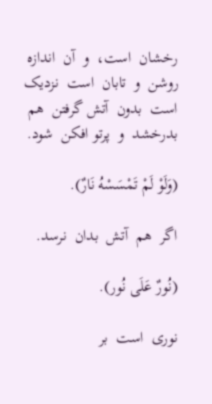رخشان  ا‌ست‌،  و  آن  اندازه  روشن  و  تابان  است  نزدیک  است  بدون  آتش گرفتن  هم  بدرخشد  و  پرتو افکن  شود.

(وَلَوْ لَمْ تَمْسَسْهُ نَارٌ).

اگر  هم  آتش  بدان  نرسد.

(نُورٌ عَلَى نُور).

نوری  است  بر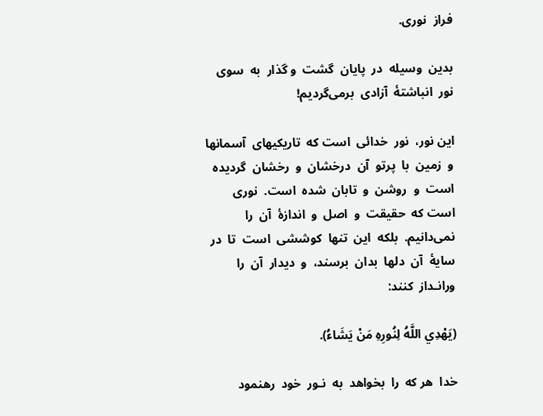فراز  نوری‌.

بدین  وسیله  در  پایان  گشت  و گذار  به  سوی  نور  انباشتۀ  آزادی  برمی‌گردیم‌!

این نور،  نور  خدا‌ئی  است‌ که  تاریکیهای  آسمانها  و  زمین  با  پرتو  آن  درخشان  و  رخشان  گردیده  است  و  روشن  و  تابان  شده  است‌.  نوری  است‌ که  حقیقت  و  اصل  و  اندازۀ  آن  را  نمی‌دانیم‌.  بلکه  این  تنها  کوششی  است  تا  در  سایۀ  آن  دلها  بدان  برسند،  و  دیدار  آن  را  ورانـداز  کنند:

(يَهْدِي اللَّهُ لِنُورِهِ مَنْ يَشَاءُ).

خدا  هر که  را  بخواهد  به  نـور  خود  رهنمود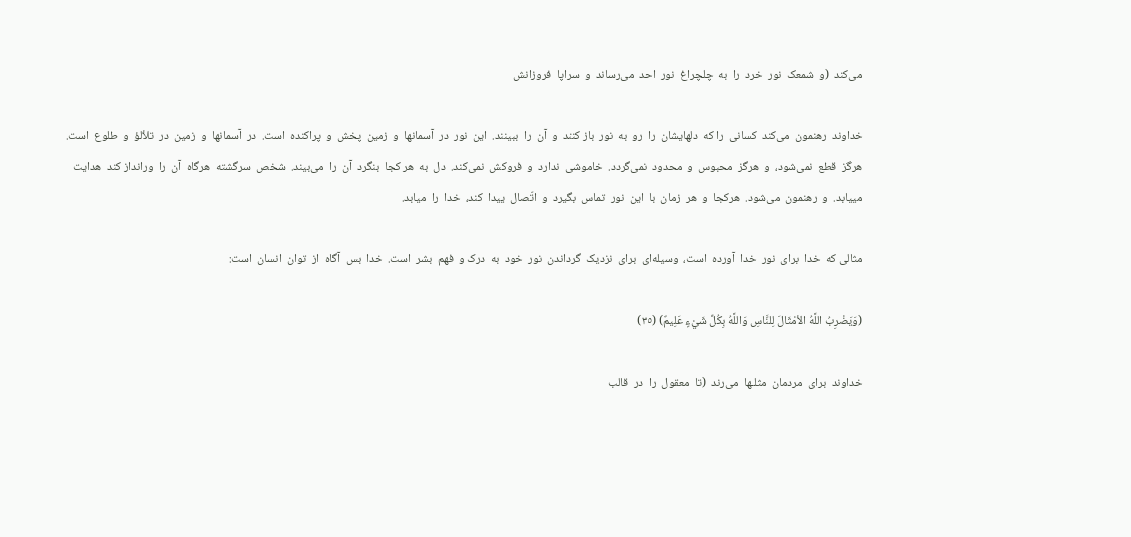می‌کند  (و  شمعک  نور  خرد  را  به  چلچراغ  نور  احد  می‌رساند  و  سراپا  فروزانش

خداوند  رهنمون  می‌کند  کسانی  را که  دلهایشان  را  رو  به  نور  باز کنند  و  آن  را  ببینند.  این  نور  در  آسمانها  و  زمین  پخش  و  پراکنده  است‌.  در  آسمانها  و  زمین  در  تلألؤ  و  طلوع  است‌.  هرگز  قطع  نمی‌شود،  و  هرگز  محبوس  و  محدود  نمی‌گردد.  خاموشی  ندارد  و  فروکش  نمی‌کند.  دل  به  هر کجا  بنگرد  آن  را  می‌بیند.  شخص  سرگشته  هرگاه  آن  را  ورانداز کند  هدایت  مییابد.  و  رهنمون  می‌شود.  هرکجا  و  هر  زمان  با  این  نور  تماس  بگیرد  و  اتّصال  ییدا  کند،  خدا  را  میابد.

مثالی ‌که  خدا  برای  نور  خدا  آورده  است‌،  وسیله‌ای  برای  نزدیک  گرداندن  نور  خود  به  درک‌ و  فهم  بشر  است‌.  خدا  بس  آگاه  از  توان  انسان  است‌:

(وَيَضْرِبُ اللَّهُ الأمْثَالَ لِلنَّاسِ وَاللَّهُ بِكُلِّ شَيْءٍ عَلِيمٌ) (٣٥)

خداوند  برای  مردمان  مثلـها  می‌رند  (تا  معقول  را  در  قالب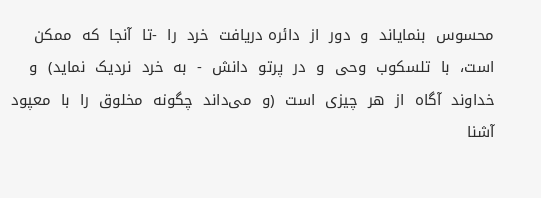محسوس  بنمایاند  و  دور  از  دائره دریافت  خرد  را  -تا  آنجا  که  ممکن  است‌،  با  تلسکوب  وحی  و  در  پرتو  دانش  -  به  خرد  نردیک  نماید)  و  خداوند  آگاه  از  هر  چیزی  است  (و  می‌داند  چگونه  مخلوق  را  با  معپود  آشنا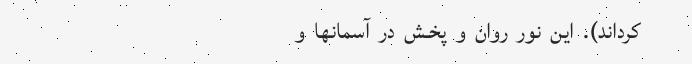کرداند).  این  نور  روان  و  پخـش  در  آسمانها  و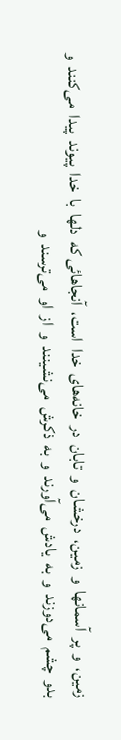زمین‌،  و  پر  آسمانها  و  زمین‌،  درخشان  و  تابان  در  خانه‌های  خدا  است‌،  آنجاهائی‌ که  دلها  با  خدا  پیوند  پیدا  می‌کنند  و  بدو  چشم  می‌دوزند  و  به  یادش  می‌آورند  و  به  ذکرش  می‌نشینند  و  از  او  می‌ترسند  و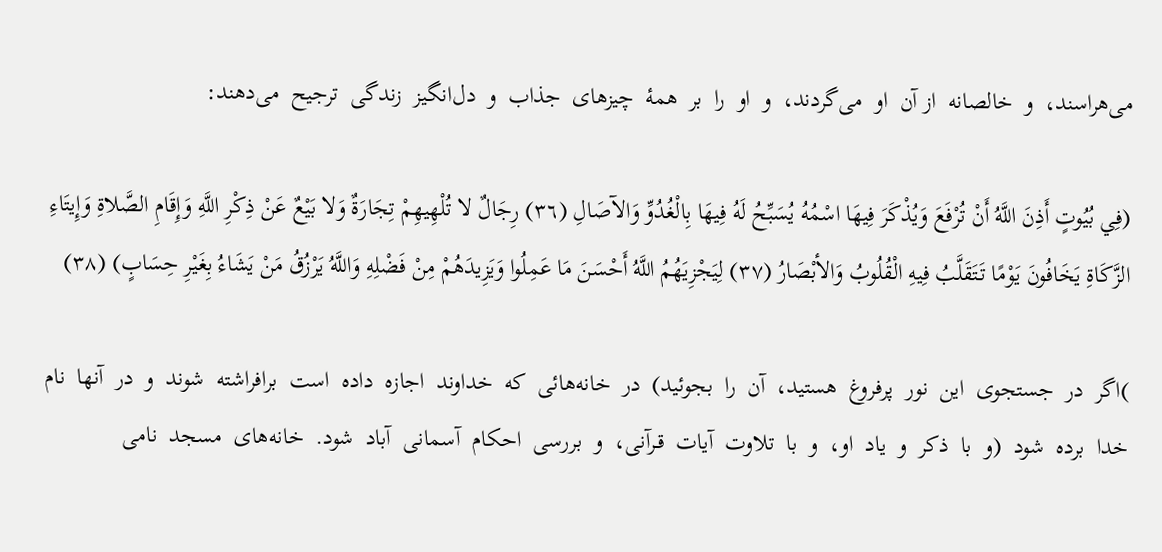می‌هراسند،  و  خالصانه  از آن  او  می‌گردند،  و  او  را  بر  همۀ  چیزهای  جذاب  و  دل‌انگیز  زندگی  ترجیح  می‌دهند:

(فِي بُيُوتٍ أَذِنَ اللَّهُ أَنْ تُرْفَعَ وَيُذْكَرَ فِيهَا اسْمُهُ يُسَبِّحُ لَهُ فِيهَا بِالْغُدُوِّ وَالآصَالِ (٣٦) رِجَالٌ لا تُلْهِيهِمْ تِجَارَةٌ وَلا بَيْعٌ عَنْ ذِكْرِ اللَّهِ وَإِقَامِ الصَّلاةِ وَإِيتَاءِ الزَّكَاةِ يَخَافُونَ يَوْمًا تَتَقَلَّبُ فِيهِ الْقُلُوبُ وَالأبْصَارُ (٣٧) لِيَجْزِيَهُمُ اللَّهُ أَحْسَنَ مَا عَمِلُوا وَيَزِيدَهُمْ مِنْ فَضْلِهِ وَاللَّهُ يَرْزُقُ مَنْ يَشَاءُ بِغَيْرِ حِسَابٍ) (٣٨)

)اگر  در  جستجوی  این  نور  پرفروغ  هستید،  آن  را  بجوئید)  در  خانه‌هائی  که  خداوند  اجازه  داده  است  برافراشته  شوند  و  در  آنها  نام  خدا  برده  شود  (و  با  ذکر  و  یاد  او،  و  با  تلاوت  آیات  قـرآنی‌،  و  بررسی  احکام  آسمانی  آباد  شود.  خانه‌های  مسجد  نامی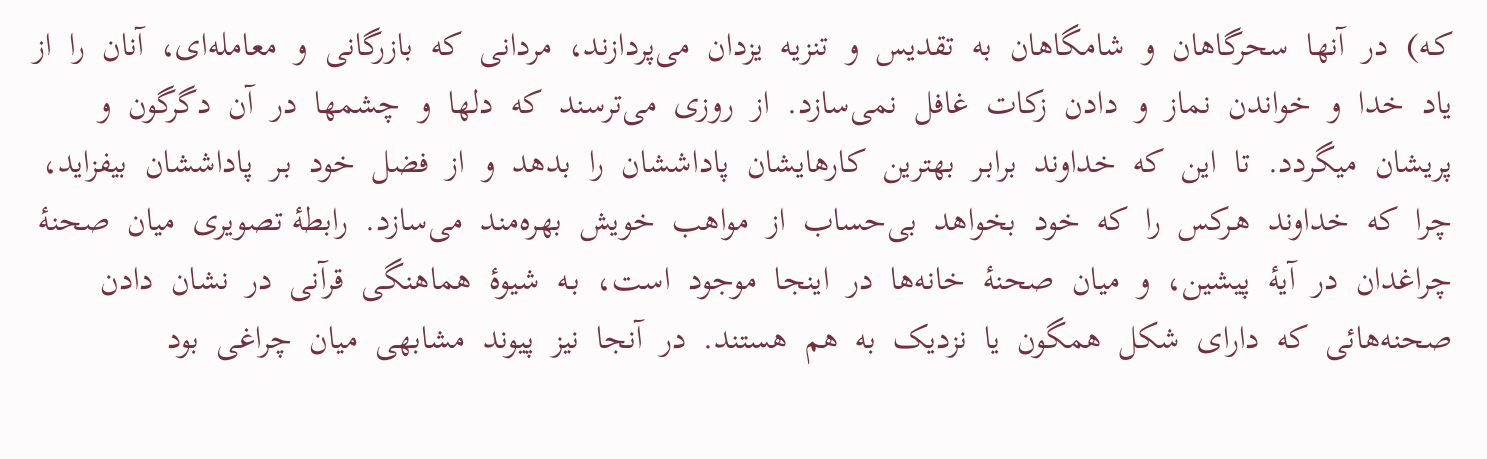کـه‌)  در  آنها  سحرگاهان  و  شامگاهان  به  تقدیس  و  تنزیه  یزدان  می‌پردازند،  مردانی  که  بازرگانی  و  معامله‌ای‌،  آنان  را  از  یاد  خدا  و  خواندن  نماز  و  دادن  زکات  غافل  نمی‌سازد.  از  روزی  می‌ترسند  که  دلها  و  چشمها  در  آن  دگرگون  و  پریشان  میگردد.  تا  این  که  خداوند  برابـر  بهترین  کارهایشان  پاداششان  را  بدهد  و  از  فضل  خود  بـر  پاداششان  بیفزاید،  چرا  که  خداوند  هـرکس  را  که  خود  بخواهد  بی‌حساب  از  مواهب  خویش  بهره‌مند  می‌سازد.  رابطۀ تصویری  میان  صحنۀ  چراغدان  در  آیۀ  پیشین‌،  و  میان  صحنۀ  خانه‌ها  در  اینجا  موجود  است‌،  بـه  شیوۀ  هماهنگی  قرآنی  در  نشان  دادن  صحنه‌هائی  که  دارای  شکل  همگون  یا  نزدیک  به  هم  هستند.  در  آنجا  نیز  پیوند  مشابهی  میان  چراغی  بود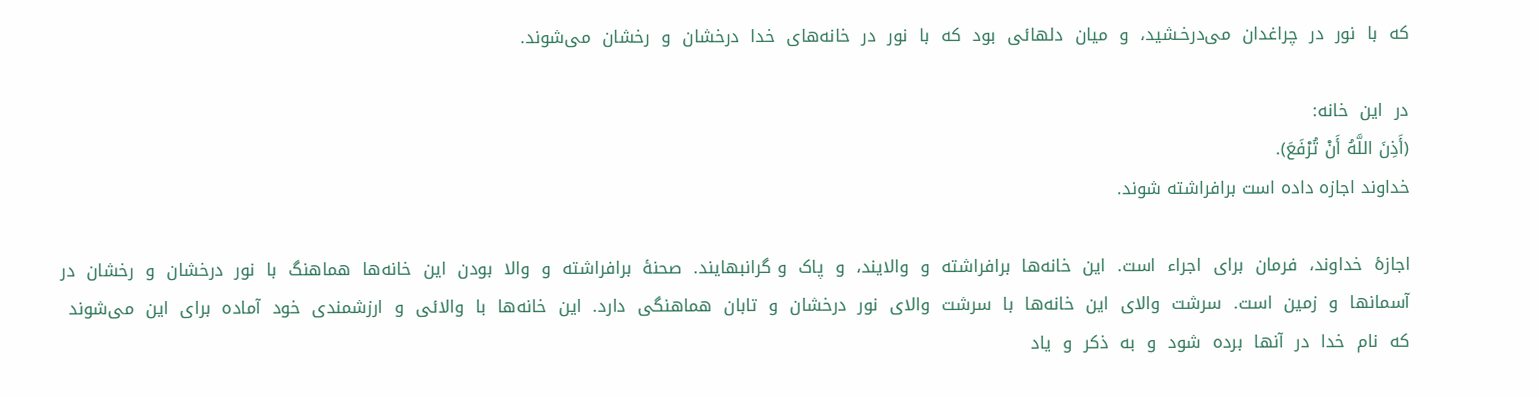که  با  نور  در  چراغدان  می‌درخـشید،  و  میان  دلهائی  بود  که  با  نور  در  خانه‌های  خدا  درخشان  و  رخشان  می‌شوند.

در  این  خانه‌:
(أَذِنَ اللَّهُ أَنْ تُرْفَعَ).
خداوند اجازه داده است برافراشته شوند.

اجازۀ  خداوند،  فرمان  برای  اجراء  است‌.  این  خانه‌ها  برافراشته  و  والایند،  و  پاک  و گرانبهایند.  صحنۀ  برافراشته  و  والا  بودن  این  خانه‌ها  هماهنگ  با  نور  درخشان  و  رخشان  در  آسمانها  و  زمین  است‌.  سرشت  والای  این  خانه‌ها  با  سرشت  والای  نور  درخشان  و  تابان  هماهنگی  دارد.  این  خانه‌ها  با  والائی  و  ارزشمندی  خود  آماده  برای  این  می‌شوند که  نام  خدا  در  آنها  برده  شود  و  به  ذکر  و  یاد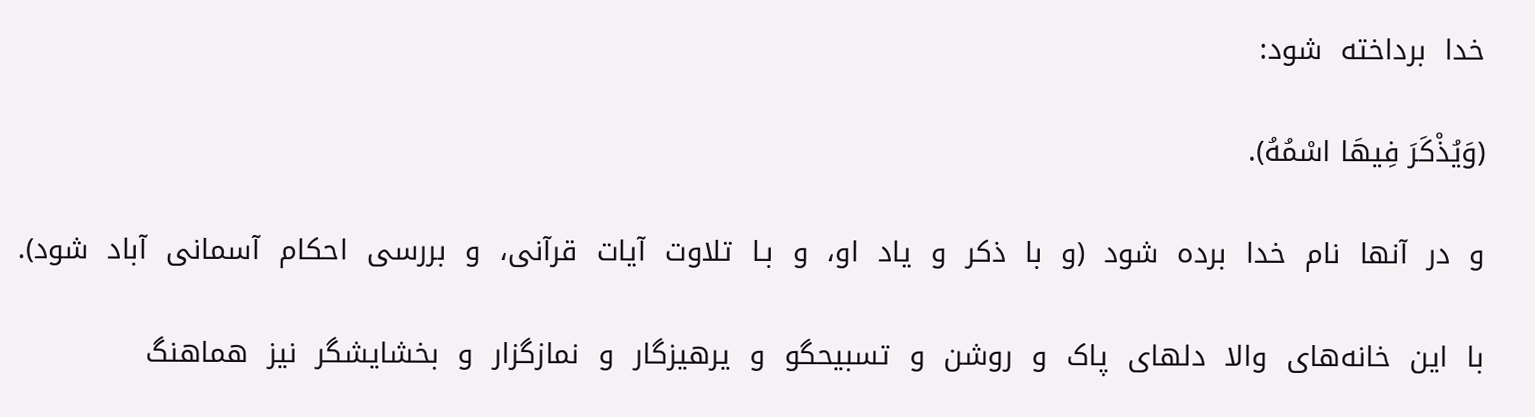خدا  برداخته  شود:

(وَيُذْكَرَ فِيهَا اسْمُهُ).

و  در  آنها  نام  خدا  برده  شود  (و  با  ذکر  و  یاد  او،  و  بـا  تلاوت  آیات  قرآنی‌،  و  بررسی  احکام  آسمانی  آباد  شود).

با  این  خانه‌های  والا  دلهای  پاک  و  روشن  و  تسبیحگو  و  یرهیزگار  و  نمازگزار  و  بخشایشگر  نیز  هماهنگ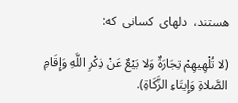هستند،  دلهای  کسانی  که‌:

(لا تُلْهِيهِمْ تِجَارَةٌ وَلا بَيْعٌ عَنْ ذِكْرِ اللَّهِ وَإِقَامِ الصَّلاةِ وَإِيتَاءِ الزَّكَاةِ).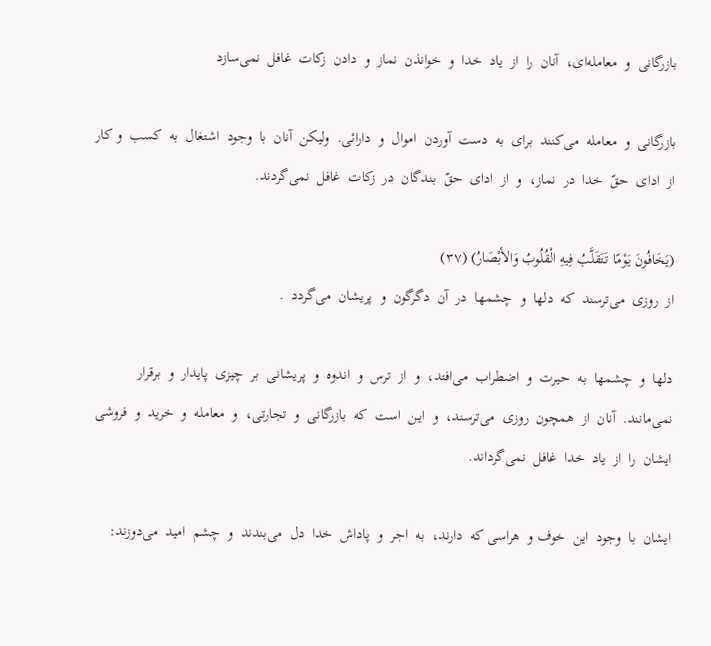بازرگانی  و  معامله‌ای‌،  آنان  را  از  یاد  خدا  و  خوانذن  نماز  و  دادن  زکات  غافل  نمی‌سازد

بازرگانی  و  معامله  می‌کنند  برای  به  دست  آوردن  اموال  و  دارائی‌.  ولیکن  آنان  با  وجود  اشتغال  به  کسب  و کار  از  ادای  حقّ  خدا  در  نماز،  و  از  ادای  حقّ  بندگان  در  زکات  غافل  نمی‌گردند.

(يَخَافُونَ يَوْمًا تَتَقَلَّبُ فِيهِ الْقُلُوبُ وَالأبْصَارُ) (٣٧)
از  روزی  می‌ترسند  که  دلها  و  چشمها  در  آن  دگرگون  و  پریشان  می‌گردد  .

دلها  و  چشمها  به  حیرت  و  اضطراب  می‌افتد،  و  از  ترس  و  اندوه  و  پریشانی  بر  چیزی  پایدار  و  برقرار  نمی‌مانند.  آنان  از  همچون  روزی  می‌ترسند،  و  ایـن  است  که  بازرگانی  و  تجارتی‌،  و  معامله  و  خرید  و  فروشی  ایشان  را  از  یاد  خدا  غافل  نمی‌گرداند.

ایشان  با  وجود  این  خوف و  هراسی ‌که  دارند،  به  اجر  و  پادا‌ش  خدا  دل  می‌بندند  و  چشم  امید  می‌دوزند: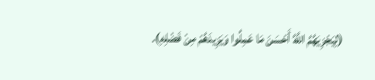(لِيَجْزِيَهُمُ اللَّهُ أَحْسَنَ مَا عَمِلُوا وَيَزِيدَهُمْ مِنْ فَضْلِهِ).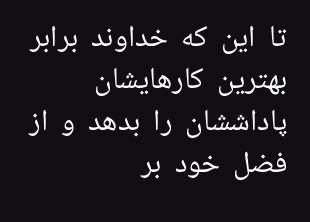تا  این  که  خداوند  برابر  بهترین  کارهایشان  پاداششان  را  بدهد  و  از فضل  خود  بر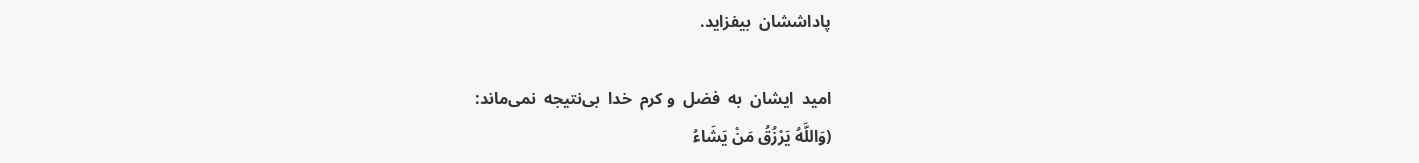پاداششان  بیفزاید.

امید  ایشان  به  فضل  و کرم  خدا  بی‌نتیجه  نمی‌ماند:
(وَاللَّهُ يَرْزُقُ مَنْ يَشَاءُ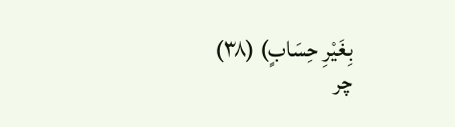بِغَيْرِ حِسَابٍ) (٣٨)
چر